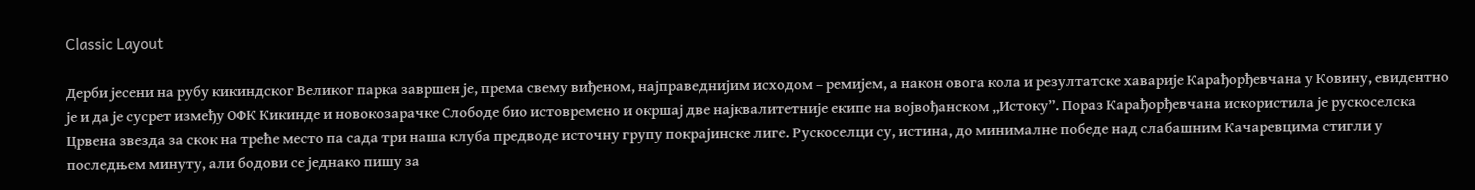Classic Layout

Дерби јесени на рубу кикиндског Великог парка завршен је, према свему виђеном, најправеднијим исходом – ремијем, а након овога кола и резултатске хаварије Карађорђевчана у Ковину, евидентно је и да је сусрет између ОФК Кикинде и новокозарачке Слободе био истовремено и окршај две најквалитетније екипе на војвођанском „Истоку”. Пораз Карађорђевчана искористила је рускоселска Црвена звезда за скок на треће место па сада три наша клуба предводе источну групу покрајинске лиге. Рускоселци су, истина, до минималне победе над слабашним Качаревцима стигли у последњем минуту, али бодови се једнако пишу за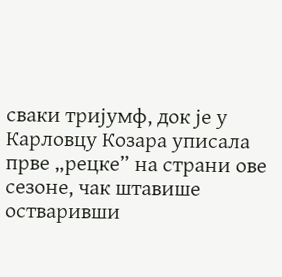сваки тријумф, док је у Карловцу Козара уписала прве „рецке” на страни ове сезоне, чак штавише остваривши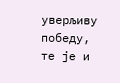уверљиву победу, те је и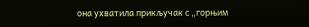она ухватила прикључак с „горњим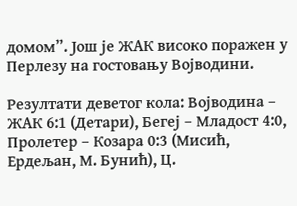домом”. Још је ЖАК високо поражен у Перлезу на гостовању Војводини.

Резултати деветог кола: Војводина – ЖАК 6:1 (Детари), Бегеј – Младост 4:0, Пролетер – Козара 0:3 (Мисић, Ердељан, М. Бунић), Ц.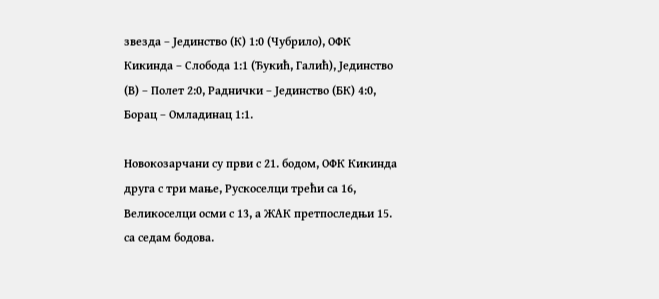звезда – Јединство (К) 1:0 (Чубрило), ОФК Кикинда – Слобода 1:1 (Ђукић, Галић), Јединство (В) – Полет 2:0, Раднички – Јединство (БК) 4:0, Борац – Омладинац 1:1.

Новокозарчани су први с 21. бодом, ОФК Кикинда друга с три мање, Рускоселци трећи са 16, Великоселци осми с 13, а ЖАК претпоследњи 15. са седам бодова.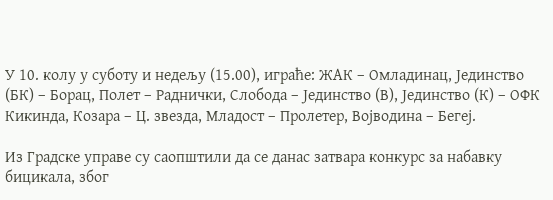У 10. колу у суботу и недељу (15.00), играће: ЖАК – Омладинац, Јединство (БК) – Борац, Полет – Раднички, Слобода – Јединство (В), Јединство (К) – ОФК Кикинда, Козара – Ц. звезда, Младост – Пролетер, Војводина – Бегеј.

Из Градске управе су саопштили да се данас затвара конкурс за набавку бицикала, због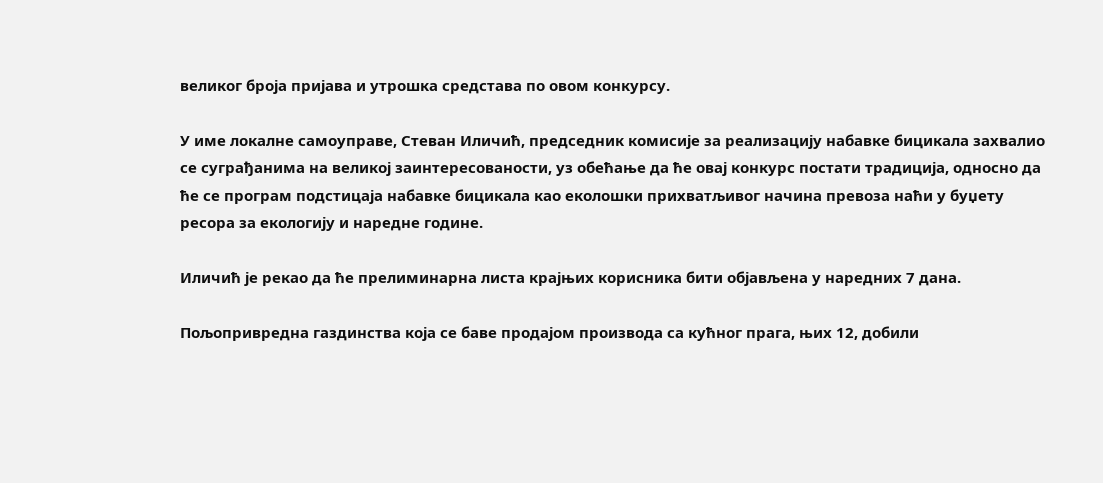великог броја пријава и утрошка средстава по овом конкурсу.

У име локалне самоуправе, Стеван Иличић, председник комисије за реализацију набавке бицикала захвалио се суграђанима на великој заинтересованости, уз обећање да ће овај конкурс постати традиција, односно да ће се програм подстицаја набавке бицикала као еколошки прихватљивог начина превоза наћи у буџету ресора за екологију и наредне године.

Иличић је рекао да ће прелиминарна листа крајњих корисника бити објављена у наредних 7 дана.

Пољопривредна газдинства која се баве продајом производа са кућног прага, њих 12, добили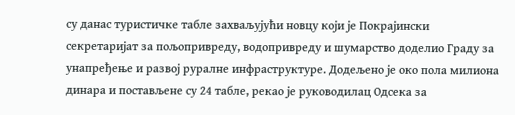су данас туристичке табле захваљујући новцу који је Покрајински секретаријат за пољопривреду, водопривреду и шумарство доделио Граду за унапређење и развој руралне инфраструктуре. Додељено је око пола милиона динара и постављене су 24 табле, рекао је руководилац Одсека за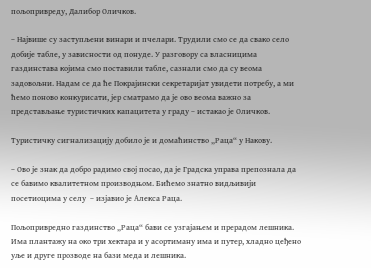пољопривреду, Далибор Оличков.

– Највише су заступљени винари и пчелари. Трудили смо се да свако село добије табле, у зависности од понуде. У разговору са власницима газдинстава којима смо поставили табле, сазнали смо да су веома задовољни. Надам се да ће Покрајински секретаријат увидети потребу, а ми ћемо поново конкурисати, јер сматрамо да је ово веома важно за представљање туристичких капацитета у граду – истакао је Оличков.

Туристичку сигнализацију добило је и домаћинство „Раца“ у Накову.

– Ово је знак да добро радимо свој посао, да је Градска управа препознала да се бавимо квалитетном производњом. Бићемо знатно видљивији посетиоцима у селу  – изјавио је Алекса Раца.

Пољопривредно газдинство „Раца“ бави се узгајањем и прерадом лешника. Има плантажу на око три хектара и у асортиману има и путер, хладно цеђено уље и друге прозводе на бази меда и лешника.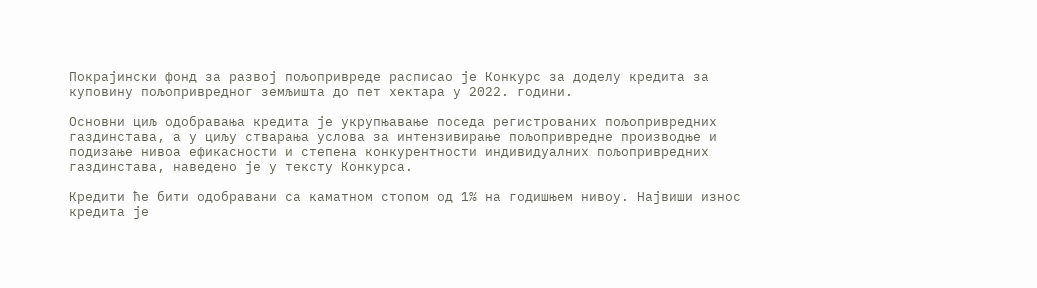Покрајински фонд за развој пољопривреде расписао је Конкурс за доделу кредита за куповину пољопривредног земљишта до пет хектара у 2022. години.

Основни циљ одобравања кредита је укрупњавање поседа регистрованих пољопривредних газдинстава, а у циљу стварања услова за интензивирање пољопривредне производње и подизање нивоа ефикасности и степена конкурентности индивидуалних пољопривредних газдинстава, наведено је у тексту Конкурса.

Кредити ће бити одобравани са каматном стопом од 1% на годишњем нивоу. Највиши износ кредита је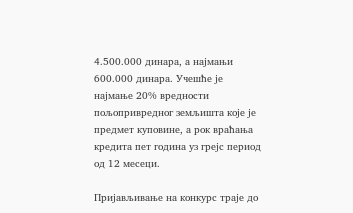4.500.000 динара, а најмањи 600.000 динара. Учешће је најмање 20% вредности пољопривредног земљишта које је предмет куповине, а рок враћања кредита пет година уз грејс период од 12 месеци.

Пријављивање на конкурс траје до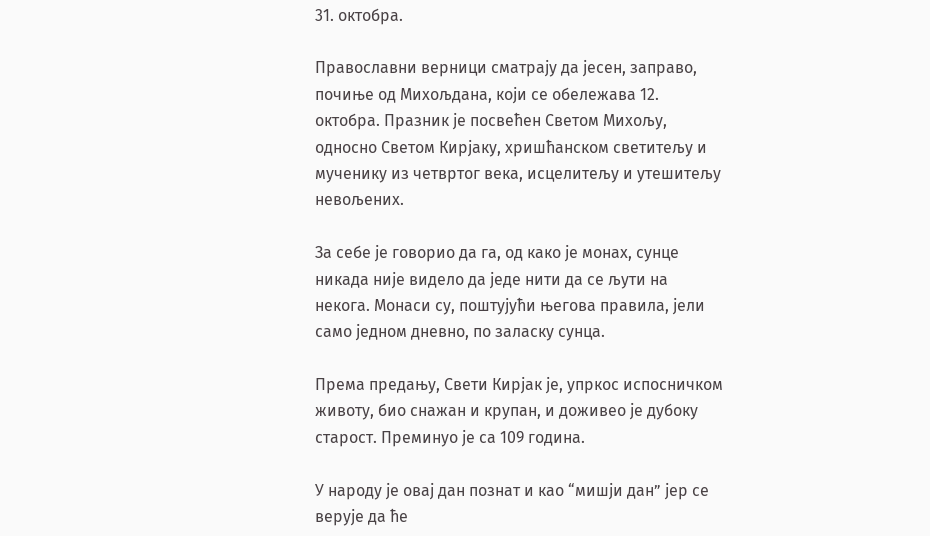31. октобра.

Православни верници сматрају да јесен, заправо, почиње од Михољдана, који се обележава 12. октобра. Празник је посвећен Светом Михољу, односно Светом Кирјаку, хришћанском светитељу и мученику из четвртог века, исцелитељу и утешитељу невољених.

За себе је говорио да га, од како је монах, сунце никада није видело да једе нити да се љути на некога. Монаси су, поштујући његова правила, јели само једном дневно, по заласку сунца.

Према предању, Свети Кирјак је, упркос испосничком животу, био снажан и крупан, и доживео је дубоку старост. Преминуо је са 109 година.

У народу је овај дан познат и као “мишји дан” јер се верује да ће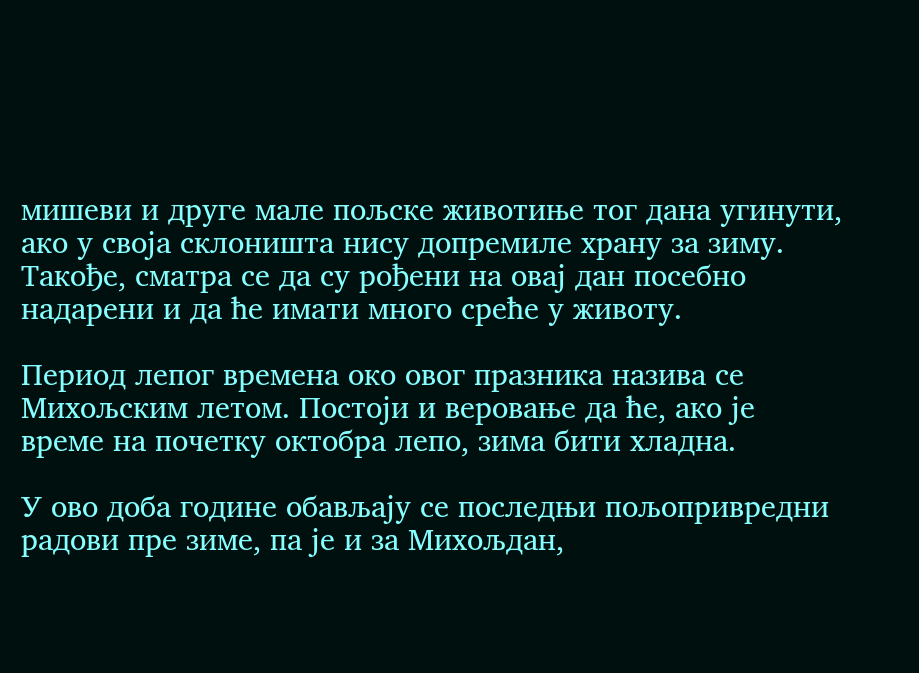мишеви и друге мале пољске животиње тог дана угинути, ако у своја склоништа нису допремиле храну за зиму. Такође, сматра се да су рођени на овај дан посебно надарени и да ће имати много среће у животу.

Период лепог времена око овог празника назива се Михољским летом. Постоји и веровање да ће, ако је време на почетку октобра лепо, зима бити хладна.

У ово доба године обављају се последњи пољопривредни радови пре зиме, па је и за Михољдан,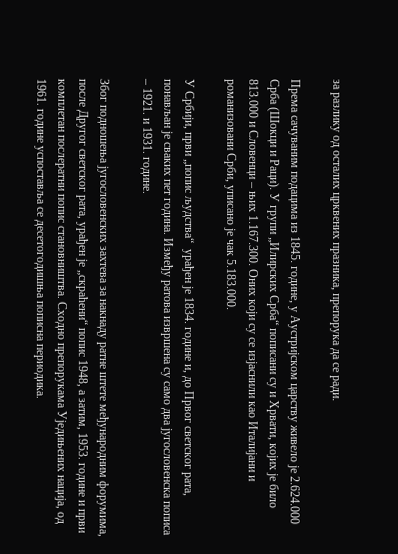за разлику од осталих црквених празника, препорука да се ради.

Према сачуваним подацима из 1845. године, у Аустријском царству живело је 2.624.000 Срба (Шокци и Раци). У групи „Илирских Срба“ пописани су и Хрвати, којих је било 813.000 и Словенци – њих 1.167.300. Оних који су се изјаснили као Италијани и романизовани Срби, уписано је чак 5.183.000.

У Србији, први „попис људства“  урађен је 1834. године и, до Првог светског рата, понављан је сваких пет година. Између ратова извршена су само два југословенска пописа – 1921. и 1931. године.

Због подношења југословенских захтева за накнаду ратне штете међународним форумима, после Другог светског рата, урађен је „скраћени“ попис 1948, а затим, 1953. године и први комплетан послератни попис становништва. Сходно препорукама Уједињених нација, од 1961. године успоставља се десетогодишња пописна периодика.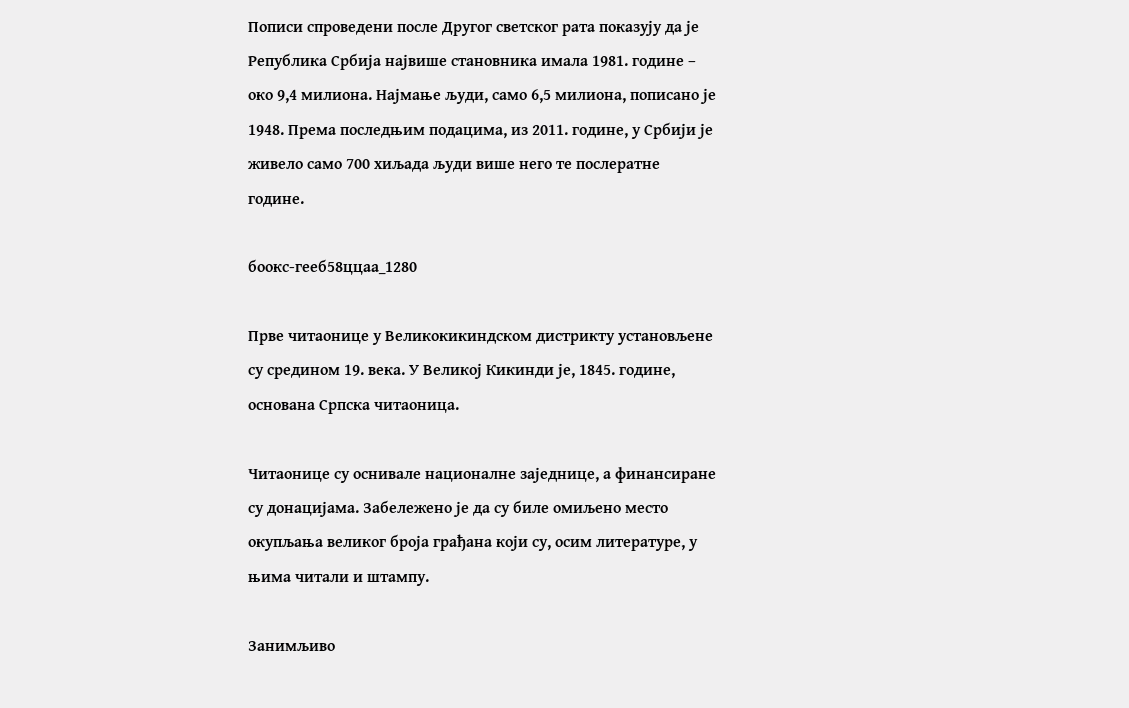Пописи спроведени после Другог светског рата показују да је Република Србија највише становника имала 1981. године – око 9,4 милиона. Најмање људи, само 6,5 милиона, пописано је 1948. Према последњим подацима, из 2011. године, у Србији је живело само 700 хиљада људи више него те послератне године.

боокс-гееб58ццаа_1280

Прве читаонице у Великокикиндском дистрикту установљене су средином 19. века. У Великој Кикинди је, 1845. године, основана Српска читаоница.

Читаонице су оснивале националне заједнице, а финансиране су донацијама. Забележено је да су биле омиљено место окупљања великог броја грађана који су, осим литературе, у њима читали и штампу.

Занимљиво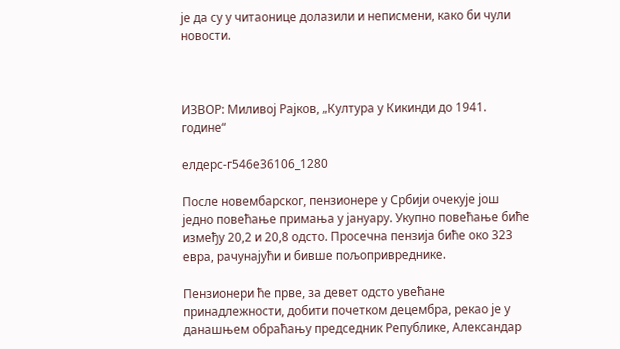је да су у читаонице долазили и неписмени, како би чули новости.



ИЗВОР: Миливој Рајков, „Култура у Кикинди до 1941. године“

елдерс-г546е36106_1280

После новембарског, пензионере у Србији очекује још једно повећање примања у јануару. Укупно повећање биће између 20,2 и 20,8 одсто. Просечна пензија биће око 323 евра, рачунајући и бивше пољопривреднике.

Пензионери ће прве, за девет одсто увећане принадлежности, добити почетком децембра, рекао је у данашњем обраћању председник Републике, Александар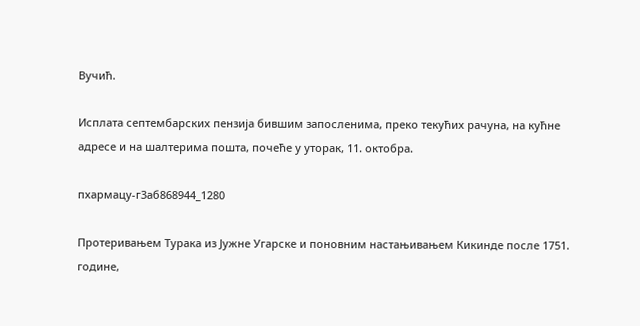Вучић.

Исплата септембарских пензија бившим запосленима, преко текућих рачуна, на кућне адресе и на шалтерима пошта, почеће у уторак, 11. октобра.

пхармацy-г3аб868944_1280

Протеривањем Турака из Јужне Угарске и поновним настањивањем Кикинде после 1751. године,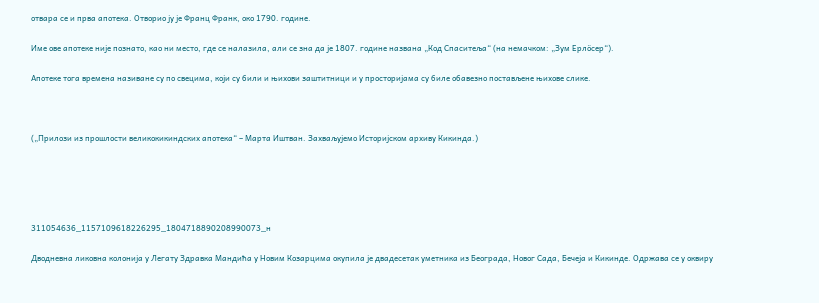отвара се и прва апотека. Отворио ју је Франц Франк, око 1790. године.

Име ове апотеке није познато, као ни место, где се налазила, али се зна да је 1807. године названа „Код Спаситеља“ (на немачком: „Зум Ерлöсер“).

Апотеке тога времена називане су по свецима, који су били и њихови заштитници и у просторијама су биле обавезно постављене њихове слике.



(„Прилози из прошлости великокикиндских апотека“ – Марта Иштван. Захваљујемо Историјском архиву Кикинда.)





311054636_1157109618226295_1804718890208990073_н

Дводневна ликовна колонија у Легату Здравка Мандића у Новим Козарцима окупила је двадесетак уметника из Београда, Новог Сада, Бечеја и Кикинде. Одржава се у оквиру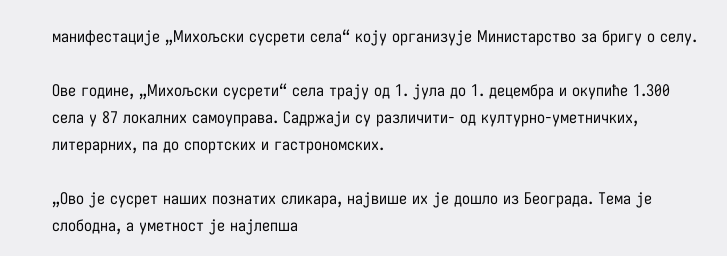манифестације „Михољски сусрети села“ коју организује Министарство за бригу о селу.

Ове године, „Михољски сусрети“ села трају од 1. јула до 1. децембра и окупиће 1.300 села у 87 локалних самоуправа. Садржаји су различити- од културно-уметничких, литерарних, па до спортских и гастрономских.

„Ово је сусрет наших познатих сликара, највише их је дошло из Београда. Тема је слободна, а уметност је најлепша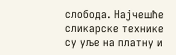слобода. Најчешће сликарске технике су уље на платну и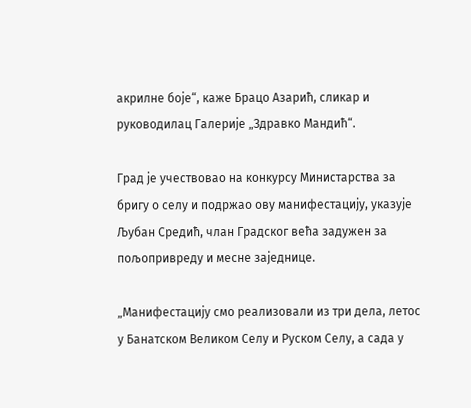акрилне боје“, каже Брацо Азарић, сликар и руководилац Галерије „Здравко Мандић“.

Град је учествовао на конкурсу Министарства за бригу о селу и подржао ову манифестацију, указује Љубан Средић, члан Градског већа задужен за пољопривреду и месне заједнице.

„Манифестацију смо реализовали из три дела, летос у Банатском Великом Селу и Руском Селу, а сада у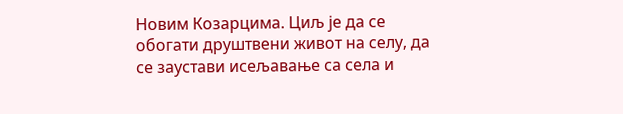Новим Козарцима. Циљ је да се обогати друштвени живот на селу, да се заустави исељавање са села и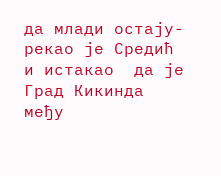да млади остају- рекао је Средић и истакао  да је Град Кикинда међу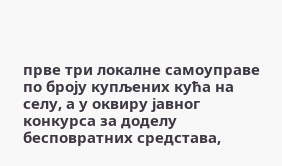прве три локалне самоуправе по броју купљених кућа на селу, а у оквиру јавног конкурса за доделу бесповратних средстава,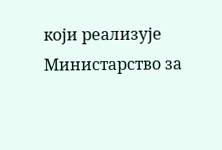који реализује Министарство за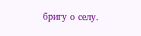бригу о селу.